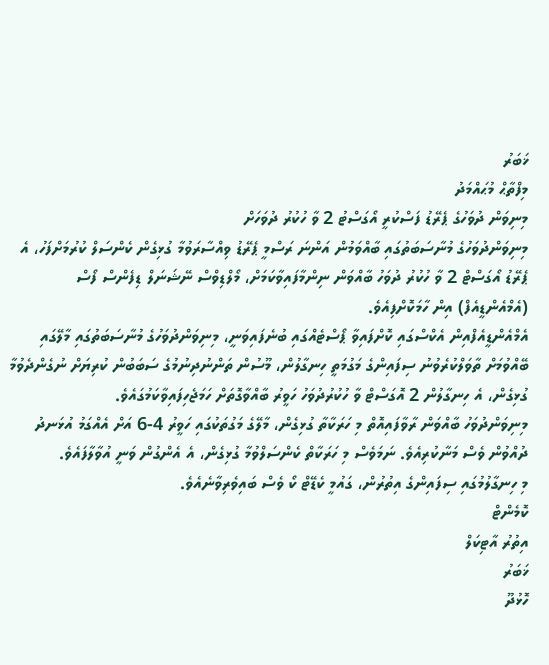ޚަބަރު
މިފްތާޙް މުޙައްމަދު
މިނިވަން ދުވަހުގެ ޕެރޭޑު ފަސްކުރީ އޯގަސްޓު 2 ވާ ހުކުރު ދުވަހަށް
މިނިވަންދުވަހުގެ މުނާސަބަތުގައި ބާއްވަމުން އަންނަ ރަސްމީ ޕެރޭޑު ވިއްސާރަވުމާ ގުޅިގެން ކެންސަލް ކުރުމަށްފަހު، އެ ޕެރޭޑު އޯގަސްޓް 2 ވާ ހުކުރު ދުވަހު ބާއްވަން ނިންމާފައިވާކަމަށް، މޯލްޑިވްސް ނޭޝަނަލް ޑިފެންސް ފޯސް (އެމްއެންޑީއެފް) އިން ހާމަކޮށްފިއެވެ.
އެމްއެންޑީއެފްއިން އެކްސްގައި ކޮށްފައިވާ ޕޯސްޓެއްގައި ބުނެފައިވަނީ، މިނިވަންދުވަހުގެ މުނާސަބަތުގައި މާލޭގައި ބޭއްވުމަށް ތާވަލްކުރެވުނު ސިފައިންގެ މަގުމަތީ ހިނގާލުން، މޫސުން ތަންނުދިނުމުގެ ސަބަބުން ކުރިޔަށް ނުގެންދެވުމާ ގުޅިގެން، އެ ހިނގާލުން 2 އޮގަސްޓް ވާ ހުކުރުދުވަހު ހަވީރު ބާއްވާގޮތަށް ހަމަޖެހިފައިވާކަމުގައެވެ.
މިނިވަންދުވަހު ބާއްވަން ރާވާފައިއޮތް މި ހަރަކާތާ ގުޅިގެން، މާލޭގެ މަގުތަކުގައި ހަވީރު 4-6 އަށް އެއްގަމު އުޅަނދު ދުއްވުން ވެސް މަނާކުރިއެވެ. ނަމަވެސް މި ހަރަކާތް ކެންސަލްވުމާ ގުޅިގެން، އެ އެންގުން ވަނީ އުވާލާފައެވެ.
މި ހިނގާލުމުގައި ސިފައިންގެ އިތުރުން، ގައުމީ ކެޑޭޓް ކޯ ވެސް ބައިވެރިވާނެއެވެ.
ކޮމެންޓް
އިތުރު އާޓިކަލް
ޚަބަރު
ހޮޅުދޫ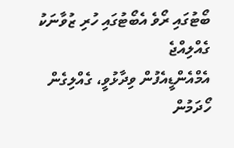ބޯޓުގައި ރޯވެ އެބޯޓުގައި ހުރި ޒުވާނަކު ގެއްލިއްޖެ
އެމްއެންޑީއެފުން ވިދާޅުވީ، ގެއްލިގެން ހޯދަމުން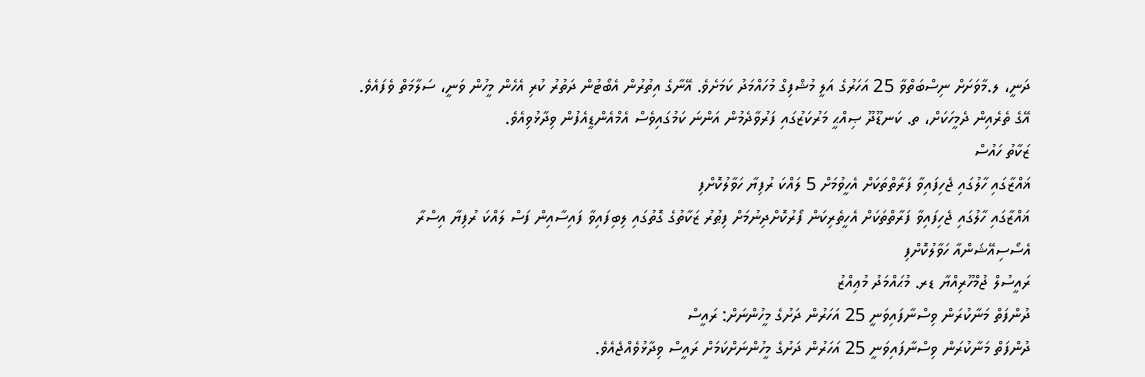ދަނީ، ލ.މާވަށަށް ނިސްބަތްވާ 25 އަހަރުގެ އަލީ މުޝްފިގް މުހައްމަދު ކަމަށެވެ. އޭނާގެ އިތުރުން އެބޯޓުން ދަތުރު ކުރި އެހެން މީހުން ވަނީ، ސަލާމަތް ވެފައެވެ. އޭގެ ތެރެއިން ދެމީހަކަށް، ތ. ކަނޑޫދޫ ޞިއްޙީ މަރުކަޒުގައި ފަރުވާދެމުން އަންނަ ކަމުގައިވެސް އެމްއެންޑީއެފުން ވިދާޅުވިއެވެ.
ޒަކާތު ހައުސް
ޣައްޒާގައި ހާލުގައި ޖެހިފައިވާ ފަރާތްތަކަށް އެހީވުމަށް 5 ލައްކަ ރުފިޔާ ހަވާލުކޮށްފި
ޣައްޒާގައި ހާލުގައި ޖެހިފައިވާ ފަރާތްތަކަށް އެހީތެރިކަން ފޯރުކޮށްދިނުމަށް ފިޠުރު ޒަކާތުގެ ގޮތުގައި ލިބިފައިވާ ފައިސާއިން ފަސް ލައްކަ ރުފިޔާ އިސްރާ އެސޯސިއޭޝަންއާ ހަވާލުކޮށްފި
ރައީސުލް ޖުމްހޫރިއްޔާ ޑރ. މުޙައްމަދު މުޢިއްޒު
ދުންފަތް މަނާކުރަން ވިސްނާފައިވަނީ 25 އަހަރުން ދަށުގެ މީހުންނަށް: ރައީސް
ދުންފަތް މަނާކުރަން ވިސްނާފައިވަނީ 25 އަހަރުން ދަށުގެ މީހުންނަށްކަމަށް ރައީސް ވިދާޅުވެއްޖެއެވެ.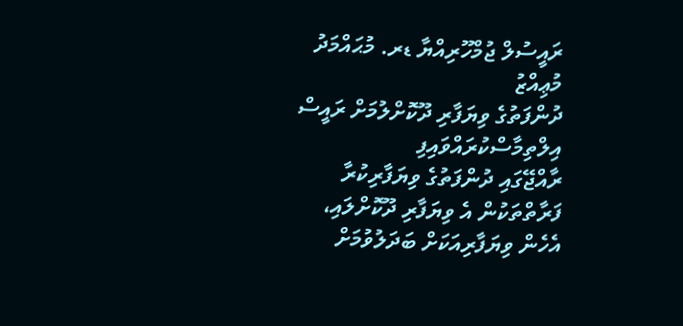ރައީސުލް ޖުމްހޫރިއްޔާ ޑރ. މުޙައްމަދު މުޢިއްޒު
ދުންފަތުގެ ވިޔަފާރި ދޫކޮށްލުމަށް ރައީސް އިލްތިމާސްކުރައްވައިފި
ރާއްޖޭގައި ދުންފަތުގެ ވިޔަފާރިކުރާ ފަރާތްތަކުން އެ ވިޔަފާރި ދޫކޮށްލައި، އެހެން ވިޔަފާރިއަކަށް ބަދަލުވުމަށް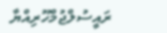ރައީސުލްޖުމްހޫރިއްޔާ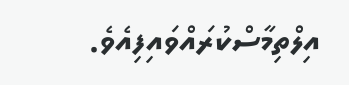އިލްތިމާސްކުރައްވައިފިއެވެ.